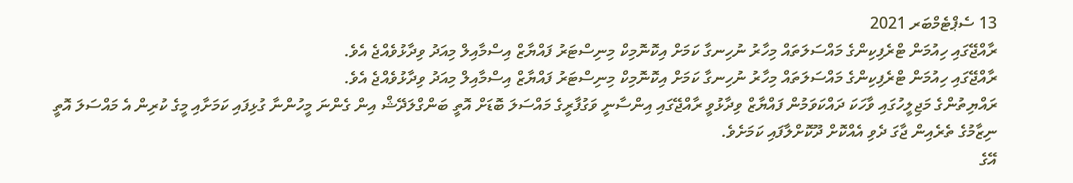13 ސެޕްޓެމްބަރ 2021
ރާއްޖޭގައި ހިއުމަން ޓްރެފިކިންގެ މައްސަލަތައް މިހާރު ނުހިނގާ ކަމަށް އިކޮނޮމިކް މިނިސްޓަރު ފައްޔާޒް އިސްމާއިލް މިއަދު ވިދާޅުވެއްޖެ އެވެ.
ރާއްޖޭގައި ހިއުމަން ޓްރެފިކިންގެ މައްސަލަތައް މިހާރު ނުހިނގާ ކަމަށް އިކޮނޮމިކް މިނިސްޓަރު ފައްޔާޒް އިސްމާއިލް މިއަދު ވިދާޅުވެއްޖެ އެވެ.
ރައްޔިތުންގެ މަޖިލީހުގައި ވާހަކަ ދައްކަވަމުން ފައްޔާޒް ވިދާޅުވީ ރާއްޖޭގައި އިންސާނީ ވަގުފާރީގެ މައްސަލަ ބޮޑަށް އޮތީ ބަންގްލަދޭޝް އިން ގެންނަ މީހުންނާ ގުޅިފައި ކަމަށާއި މީގެ ކުރިން އެ މައްސަލަ އޮތީ ނިޒާމުގެ ތެރެއިން ޖާގަ ދެވި އެއްކޮށް ދޫކޮށްލާފައި ކަމަށެވެ.
އޭގެ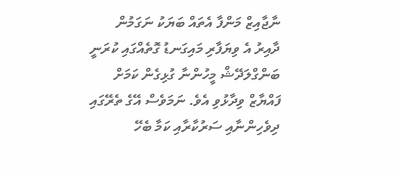ނާޖާއިޒް މަންފާ އެތައް ބަޔަކު ނަގަމުން ދާއިރު އެ ވިޔަފާރި މައިގަނޑު ގޮތެއްގައި ކުރަނީ ބަންގްލަދޭޝް މީހުންނާ ގުޅިގެން ކަމަށް ފައްޔާޒް ވިދާޅުވި އެވެ. ނަމަވެސް އޭގެ ތެރޭގައި ދިވެހިންނާއި ސަރުކާރާއި ކަމާ ބެހޭ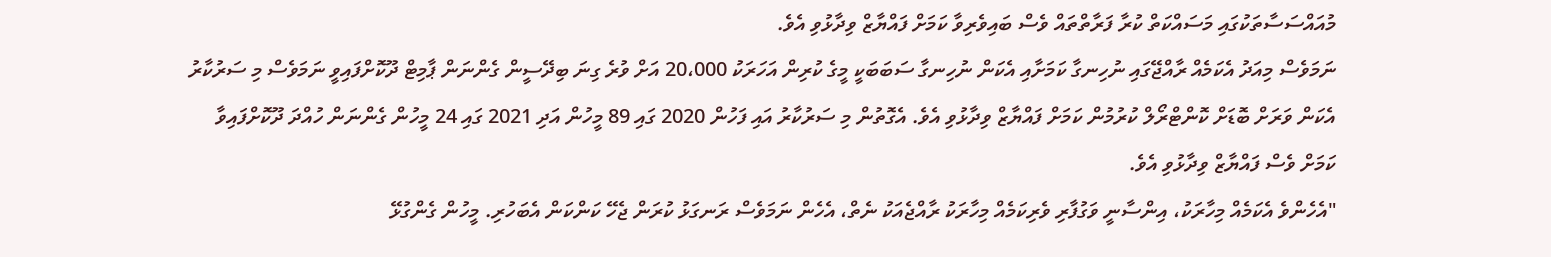މުއައްސަސާތަކުގައި މަސައްކަތް ކުރާ ފަރާތްތައް ވެސް ބައިވެރިވާ ކަމަށް ފައްޔާޒް ވިދާޅުވި އެވެ.
ނަމަވެސް މިއަދު އެކަމެއް ރާއްޖޭގައި ނުހިނގާ ކަމަށާއި އެކަން ނުހިނގާ ސަބަބަކީ މީގެ ކުރިން އަހަރަކު 20،000 އަށް ވުރެ ގިނަ ބިދޭސީން ގެންނަން ޕާމިޓް ދޫކޮށްފައިވީ ނަމަވެސް މި ސަރުކާރު އެކަން ވަރަށް ބޮޑަށް ކޮންޓްރޯލް ކުރުމުން ކަމަށް ފައްޔާޒް ވިދާޅުވި އެވެ. އެގޮތުން މި ސަރުކާރު އައި ފަހުން 2020 ގައި 89 މީހުން އަދި 2021 ގައި 24 މީހުން ގެންނަން ހުއްދަ ދޫކޮށްފައިވާ ކަމަށް ވެސް ފައްޔާޒް ވިދާޅުވި އެވެ.
"އެހެންވެ އެކަމެއް މިހާރަކު، އިންސާނީ ވަގުފާރި ވެރިކަމެއް މިހާރަކު ރާއްޖެއަކު ނެތް، އެހެން ނަމަވެސް ރަނގަޅު ކުރަން ޖެހޭ ކަންކަން އެބަހުރި. މީހުން ގެންގުޅޭ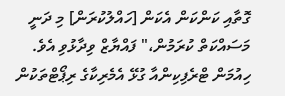ގޮތާއި ކަންކަން އެކަން [ހައްލުކުރަން] މި ދަނީ މަސައްކަތް ކުރަމުން،" ފައްޔާޒް ވިދާޅުވި އެވެ.
ހިއުމަން ޓްރެފިކިންއާ ގުޅޭ އެމެރިކާގެ ރިޕޯޓްތަކުން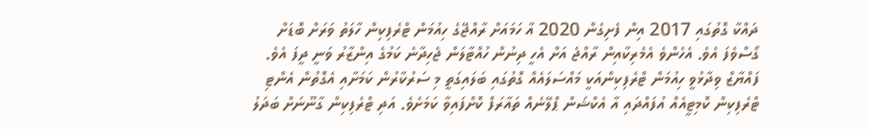ދައްކާ ގޮތުގައި 2017 އިން ފެށިގެން 2020 އާ ހަމައަށް ރާއްޖޭގެ ހިއުމަން ޓްރެފިކިން ހާލަތު ވަރަށް ބޮޑަށް ގޯސްވެފަ އެވެ. އެހެންވެ އެމެރިކާއިން ރާއްޖެ އަށް އެހީ ދިނުން ހުއްޓާލަން ޖެހިދާނެ ކަމުގެ އިންޒާރު ވަނީ ދީފަ އެވެ.
ފައްޔާޒް ވިދާޅުވީ ހިއުމަން ޓްރެފިކިންއަކީ މައްސަލައެއް ގޮތުގައި ބަލައިގަތީ މި ސަރުކާރުން ކަމަށާއި އެގޮތުން އެންޓި ޓްރެފިކިން ކޮމިޓީއެއް އުފައްދައި އާ އެކްޝަން ޕްލޭނެއް ތައާރަފް ކޮށްފައިވާ ކަމަށެވެ. އަދި ޓްރެފިކިން ގާނޫނަށް ބަދަލު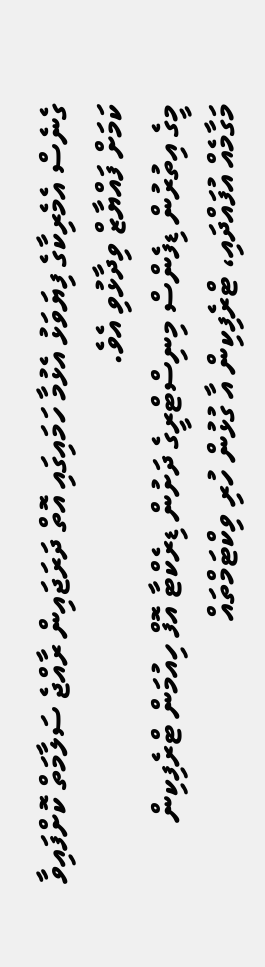ގެނެސް އެމެރިކާގެ ފިޔަވަޅު އެޅުމާ ހަމައިގައި އޮތް ދަރަޖައިން ރާއްޖެ ސަލާމަތް ކޮށްފައިވާ ކަމަށް ފައްޔާޒް ވިދާޅުވި އެވެ.
މީގެ އިތުރުން ޑިފެންސް މިނިސްޓްރީގެ ދަށުން ޑިރެކްޓާ އޮފް ހިއުމަން ޓްރެފިކިން މަގާމެއް އުފައްދައި، ޓްރެފިކިން އާ ގުޅުން ހުރި ވިކްޓަމްތައް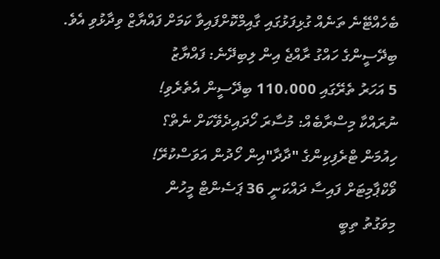ބެހެއްޓޭނެ ތަނެއް ގުޅިފަޅުގައި ގާއިމްކޮށްފައިވާ ކަމަށް ފައްޔާޒް ވިދާޅުވި އެވެ.
ބިދޭސީންގެ ހައްގު ރާއްޖެ އިން ލިބިދޭނެ: ފައްޔާޒު
5 އަހަރު ތެރޭގައި 110،000 ބިދޭސީން އެތެރެވި!
ނުރައްކާ މިސްރާބެއް: މުސާރަ ހޯދައިދެވޭކަށް ނެތް؟
ހިއުމަން ޓްރެފިކިންގެ "ދާދާ"އިން ހޯދުން އަވަސްކުރޭ!
ވޯކްޕާމިޓަށް ފައިސާ ދައްކަނީ 36 ޕަސެންޓް މީހުން
މިވަގުތު ތިބީ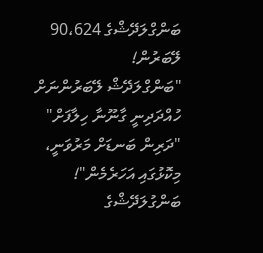ބަންގްލަދޭޝްގެ 90،624 ލޭބަރުން!
"ބަންގްލަދޭޝް ލޭބަރުންނަށް ހުއްދަދިނީ ގާނޫނާ ހިލާފަށް"
"ދަރިން ބަނޑަށް މަރުވަނީ، މިކޮޅުގައި އަހަރެމެން"!
ބަންގުލަދޭޝްގެ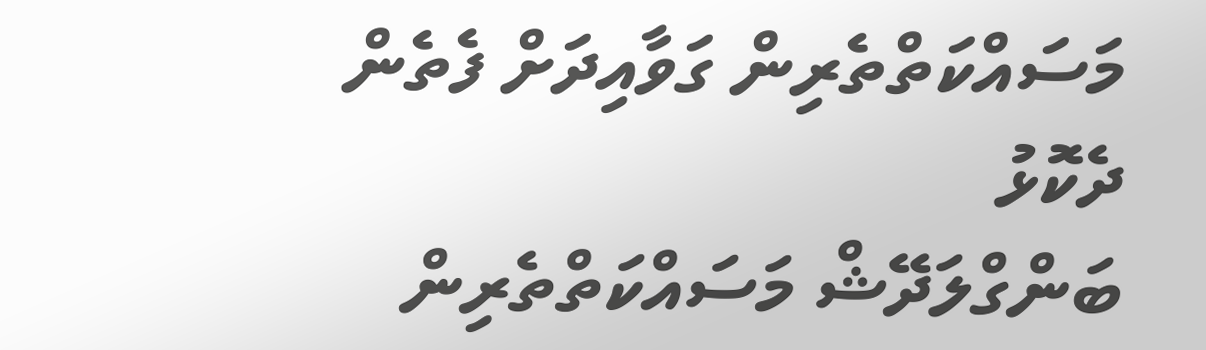މަސައްކަތްތެރިން ގަވާއިދަށް ފެތެން ދެކޮޅު
ބަންގްލަދޭޝް މަސައްކަތްތެރިން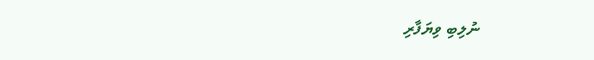ނުލިބި ވިޔަފާރި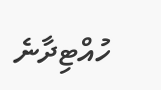ހުއްޓިދާނެ